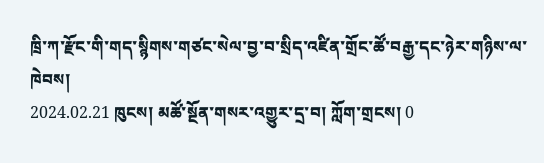ཁྲི་ཀ་རྫོང་གི་གད་སྙིགས་གཙང་སེལ་བྱ་བ་སྲིད་འཛིན་གྲོང་ཚོ་བརྒྱ་དང་ཉེར་གཉིས་ལ་ཁེབས།
2024.02.21 ཁུངས། མཚོ་སྔོན་གསར་འགྱུར་དྲ་བ། ཀློག་གྲངས། 0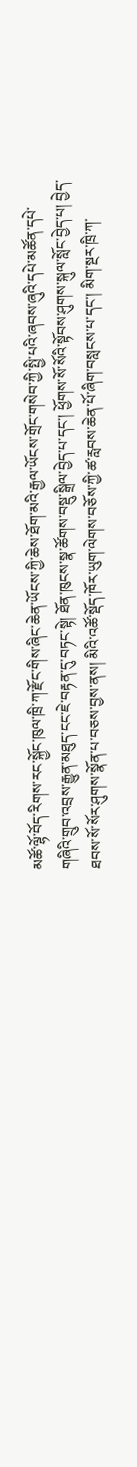མཚོ་ལྷོ་བོད་རིགས་རང་སྐྱོང་ཁུལ་ཁྲི་ཀ་རྫོང་གིས་ཞིང་ཆེན་ཡོངས་ཀྱི་ཆེས་ཐོག་མའི་རྒྱལ་ཡོངས་གྲོང་གསེབ་ཀྱི་སྤྱི་པའི་ཞབས་ཞུའི་དཔེ་མཚོན་དཔེ་གཞིའི་གྲུབ་འབྲས་རྒྱུན་མཐུད་ངང་ཇེ་བརྟན་དུ་བཏང་སྟེ། ཐོན་ཁུངས་སྣ་ཚོགས་བསྡུ་སྒྲིལ་བྱེད་པ་དང་། ཕྱོགས་སོ་སོའི་སྟོབས་ཤུགས་སྐུལ་སློང་བྱེད་པ། བྱེད་ཐབས་སོ་སོར་ཤུགས་སྣོན་པ་བཅས་བྱས་ནས། མིའི་འཚོ་སྡོད་ཁོར་ཡུག་ལེགས་བཅོས་ཀྱི་ཚ་རླབས་ཆེན་པོ་ཞིག་བསླངས་པ་དང་། མིག་སྔར་ཁྲི་ཀ་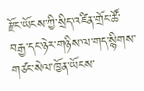རྫོང་ཡོངས་ཀྱི་སྲིད་འཛིན་གྲོང་ཚོ་བརྒྱ་དང་ཉེར་གཉིས་ལ་གད་སྙིགས་གཙང་སེལ་ཁྱོན་ཡོངས་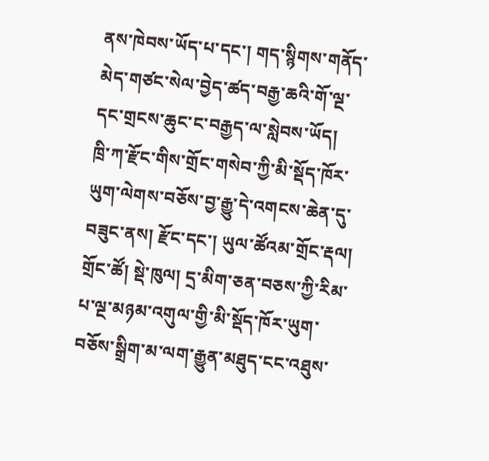ནས་ཁེབས་ཡོད་པ་དང་། གད་སྙིགས་གནོད་མེད་གཙང་སེལ་བྱེད་ཚད་བརྒྱ་ཆའི་གོ་ལྔ་དང་གྲངས་ཆུང་ང་བརྒྱད་ལ་སླེབས་ཡོད།
ཁྲི་ཀ་རྫོང་གིས་གྲོང་གསེབ་ཀྱི་མི་སྡོད་ཁོར་ཡུག་ལེགས་བཅོས་བྱ་རྒྱུ་དེ་འགངས་ཆེན་དུ་བཟུང་ནས། རྫོང་དང་། ཡུལ་ཚོའམ་གྲོང་རྡལ། གྲོང་ཚོ། སྡེ་ཁུལ། དྲ་མིག་ཅན་བཅས་ཀྱི་རིམ་པ་ལྔ་མཉམ་འགུལ་གྱི་མི་སྡོད་ཁོར་ཡུག་བཅོས་སྒྲིག་མ་ལག་རྒྱུན་མཐུད་ངང་འཐུས་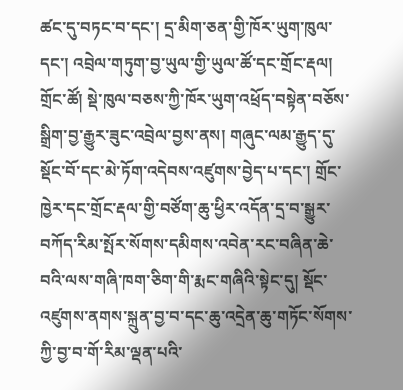ཚང་དུ་བཏང་བ་དང་། དྲ་མིག་ཅན་གྱི་ཁོར་ཡུག་ཁུལ་དང་། འབྲེལ་གཏུག་བྱ་ཡུལ་གྱི་ཡུལ་ཚོ་དང་གྲོང་རྡལ། གྲོང་ཚོ། སྡེ་ཁུལ་བཅས་ཀྱི་ཁོར་ཡུག་འཕྲོད་བསྟེན་བཅོས་སྒྲིག་བྱ་རྒྱུར་ཟུང་འབྲེལ་བྱས་ནས། གཞུང་ལམ་རྒྱུད་དུ་སྡོང་བོ་དང་མེ་ཏོག་འདེབས་འཛུགས་བྱེད་པ་དང་། གྲོང་ཁྱེར་དང་གྲོང་རྡལ་གྱི་བཙོག་ཆུ་ཕྱིར་འདོན་དྲ་བ་སྒྱུར་བཀོད་རིམ་སྤོར་སོགས་དམིགས་འབེན་རང་བཞིན་ཆེ་བའི་ལས་གཞི་ཁག་ཅིག་གི་རྨང་གཞིའི་སྟེང་དུ། སྡོང་འཛུགས་ནགས་སྐྲུན་བྱ་བ་དང་ཆུ་འདྲེན་ཆུ་གཏོང་སོགས་ཀྱི་བྱ་བ་གོ་རིམ་ལྡན་པའི་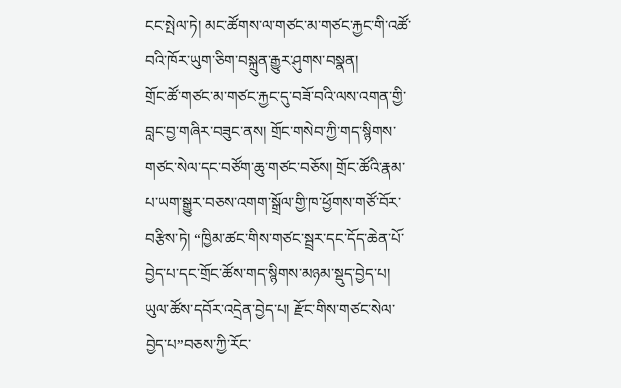ངང་སྤེལ་ཏེ། མང་ཚོགས་ལ་གཙང་མ་གཙང་རྐྱང་གི་འཚོ་བའི་ཁོར་ཡུག་ཅིག་བསྐྲུན་རྒྱུར་ཤུགས་བསྣན།
གྲོང་ཚོ་གཙང་མ་གཙང་རྐྱང་དུ་བཟོ་བའི་ལས་འགན་གྱི་བླང་བྱ་གཞིར་བཟུང་ནས། གྲོང་གསེབ་ཀྱི་གད་སྙིགས་གཙང་སེལ་དང་བཙོག་ཆུ་གཙང་བཅོས། གྲོང་ཚོའི་རྣམ་པ་ཡག་སྒྱུར་བཅས་འགག་སྒྲོལ་གྱི་ཁ་ཕྱོགས་གཙོ་བོར་བརྩིས་ཏེ། “ཁྱིམ་ཚང་གིས་གཙང་སྦྲར་དང་དོད་ཆེན་པོ་བྱེད་པ་དང་གྲོང་ཚོས་གད་སྙིགས་མཉམ་སྡུད་བྱེད་པ། ཡུལ་ཚོས་དབོར་འདྲེན་བྱེད་པ། རྫོང་གིས་གཙང་སེལ་བྱེད་པ”བཅས་ཀྱི་རོང་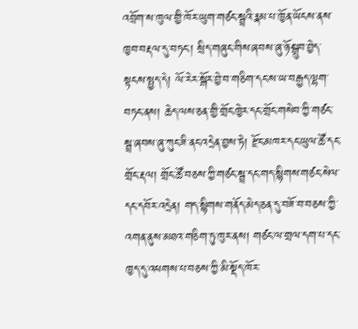འབྲོག་ས་ཁུལ་གྱི་ཁོར་ཡུག་གཙང་སྦྲའི་རྣམ་པ་ཁྱོན་ཡོངས་ནས་ཁྱབ་བརྡལ་དུ་བཏང་། སྲིད་གཞུང་གིས་ཞབས་ཞུ་ཉོ་སྒྲུབ་བྱེད་སྟངས་སྤྱད་དེ། ལོ་རེར་སྒོར་བྱེ་བ་གཅིག་དང་ས་ཡ་བརྒྱད་ལྷག་བཏང་ནས། ཆེད་ལས་ཅན་གྱི་གྲོང་ཁྱེར་དང་གྲོང་གསེབ་ཀྱི་གཙང་སྦྲ་ཞབས་ཞུ་ཀུང་ཟི་ནང་འདྲེན་བྱས་ཏེ། རྫོང་མཁར་དང་ཡུལ་ཚོ་དང་གྲོང་རྡལ། གྲོང་ཚོ་བཅས་ཀྱི་གཙང་སྦྲ་དང་གད་སྙིགས་གཙང་སེལ་དང་དབོར་འདྲེན། གད་སྙིགས་གནོད་མེད་ཅན་དུ་བཟོ་བ་བཅས་ཀྱི་འགན་ནུས་མཐའ་གཅིག་ཏུ་ཁུར་ནས། གཙང་ལ་གྲལ་དག་པ་དང་ཁྱད་དུ་འཕགས་པ་བཅས་ཀྱི་མི་སྡོད་ཁོར་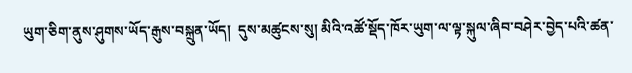ཡུག་ཅིག་ནུས་ཤུགས་ཡོད་རྒུས་བསྐྲུན་ཡོད།  དུས་མཚུངས་སུ། མིའི་འཚོ་སྡོད་ཁོར་ཡུག་ལ་ལྟ་སྐུལ་ཞིབ་བཤེར་བྱེད་པའི་ཚན་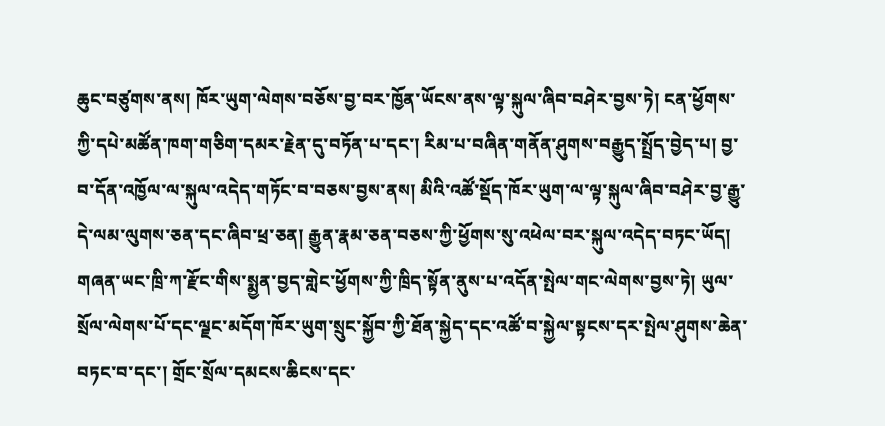ཆུང་བཙུགས་ནས། ཁོར་ཡུག་ལེགས་བཅོས་བྱ་བར་ཁྱོན་ཡོངས་ནས་ལྟ་སྐུལ་ཞིབ་བཤེར་བྱས་ཏེ། ངན་ཕྱོགས་ཀྱི་དཔེ་མཚོན་ཁག་གཅིག་དམར་རྗེན་དུ་བཏོན་པ་དང་། རིམ་པ་བཞིན་གནོན་ཤུགས་བརྒྱུད་སྤྲོད་བྱེད་པ། བྱ་བ་དོན་འཁྱོལ་ལ་སྐུལ་འདེད་གཏོང་བ་བཅས་བྱས་ནས། མིའི་འཚོ་སྡོད་ཁོར་ཡུག་ལ་ལྟ་སྐུལ་ཞིབ་བཤེར་བྱ་རྒྱུ་དེ་ལམ་ལུགས་ཅན་དང་ཞིབ་ཕྲ་ཅན། རྒྱུན་རྣམ་ཅན་བཅས་ཀྱི་ཕྱོགས་སུ་འཕེལ་བར་སྐུལ་འདེད་བཏང་ཡོད།
གཞན་ཡང་ཁྲི་ཀ་རྫོང་གིས་སྨྱན་བྱད་གླེང་ཕྱོགས་ཀྱི་ཁྲིད་སྟོན་ནུས་པ་འདོན་སྤེལ་གང་ལེགས་བྱས་ཏེ། ཡུལ་སྲོལ་ལེགས་པོ་དང་ལྗང་མདོག་ཁོར་ཡུག་སྲུང་སྐྱོབ་ཀྱི་ཐོན་སྐྱེད་དང་འཚོ་བ་སྐྱེལ་སྟངས་དར་སྤེལ་ཤུགས་ཆེན་བཏང་བ་དང་། གྲོང་སྲོལ་དམངས་ཆིངས་དང་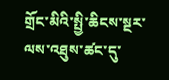གྲོང་མིའི་སྤྱི་ཆིངས་སྔར་ལས་འཐུས་ཚང་དུ་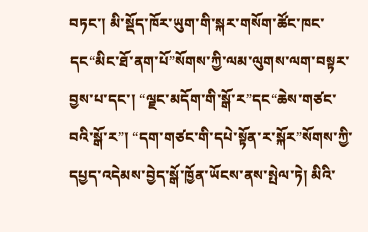བཏང་། མི་སྡོད་ཁོར་ཡུག་གི་སྐར་གསོག་ཚོང་ཁང་དང“མིང་ཐོ་ནག་པོ”སོགས་ཀྱི་ལམ་ལུགས་ལག་བསྟར་བྱས་པ་དང་། “ལྗང་མདོག་གི་སྒོ་ར”དང“ཆེས་གཙང་བའི་སྒོ་ར”། “དག་གཙང་གི་དཔེ་སྟོན་ར་སྐོར”སོགས་ཀྱི་དཔྱད་འདེམས་བྱེད་སྒོ་ཁྱོན་ཡོངས་ནས་སྤེལ་ཏེ། མིའི་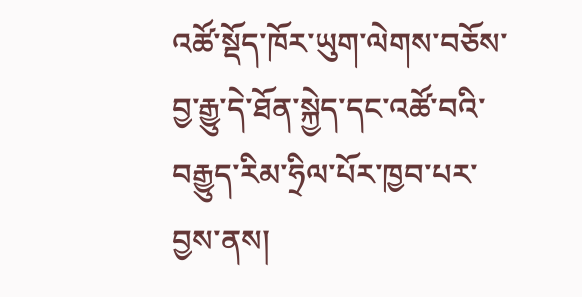འཚོ་སྡོད་ཁོར་ཡུག་ལེགས་བཅོས་བྱ་རྒྱུ་དེ་ཐོན་སྐྱེད་དང་འཚོ་བའི་བརྒྱུད་རིམ་ཧྲིལ་པོར་ཁྱབ་པར་བྱས་ནས།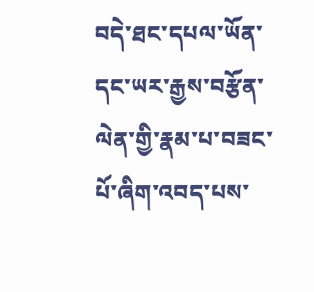བདེ་ཐང་དཔལ་ཡོན་དང་ཡར་རྒྱས་བརྩོན་ལེན་གྱི་རྣམ་པ་བཟང་པོ་ཞིག་འབད་པས་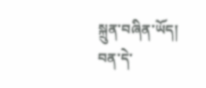སྐྲུན་བཞིན་ཡོད།
བན་དེ་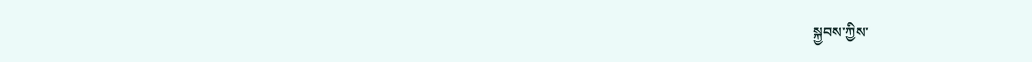སྐྱབས་ཀྱིས་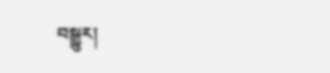བསྒྱུར།